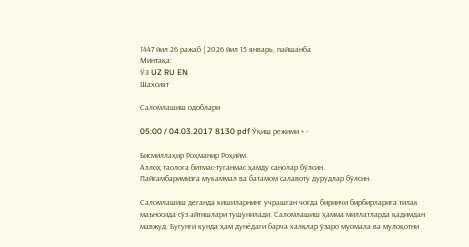1447 йил 26 ражаб | 2026 йил 15 январь, пайшанба
Минтақа:
ЎЗ UZ RU EN
Шахсият

Саломлашиш одоблари

05:00 / 04.03.2017 8130 pdf Ўқиш режими + -

Бисмиллаҳир Роҳманир Роҳийм.
Аллоҳ таолога битмас-туганмас ҳамду санолар бўлсин.
Пайғамбаримизга мукаммал ва батамом салавоту дурудлар бўлсин.

Саломлашиш деганда кишиларнинг учрашган чоғда биринчи бирбирларига тилак маъносида сўз айтишлари тушунилади. Саломлашиш ҳамма миллатларда қадимдан мавжуд. Бугунги кунда ҳам дунёдаги барча халқлар ўзаро муомала ва мулоқотни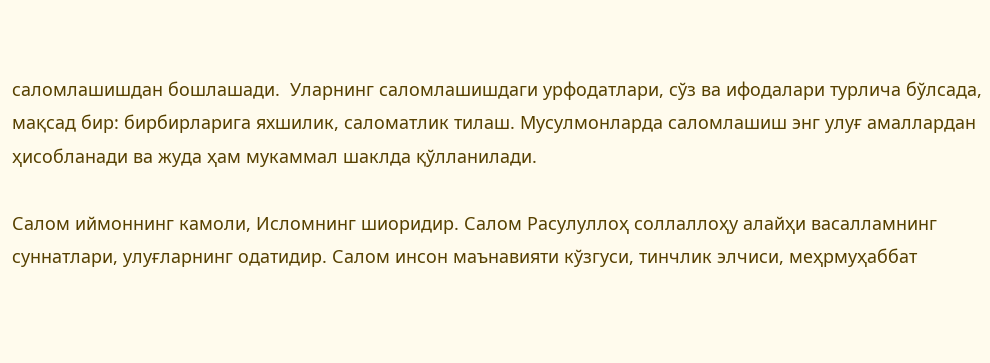саломлашишдан бошлашади.  Уларнинг саломлашишдаги урфодатлари, сўз ва ифодалари турлича бўлсада, мақсад бир: бирбирларига яхшилик, саломатлик тилаш. Мусулмонларда саломлашиш энг улуғ амаллардан ҳисобланади ва жуда ҳам мукаммал шаклда қўлланилади.

Салом иймоннинг камоли, Исломнинг шиоридир. Салом Расулуллоҳ соллаллоҳу алайҳи васалламнинг суннатлари, улуғларнинг одатидир. Салом инсон маънавияти кўзгуси, тинчлик элчиси, меҳрмуҳаббат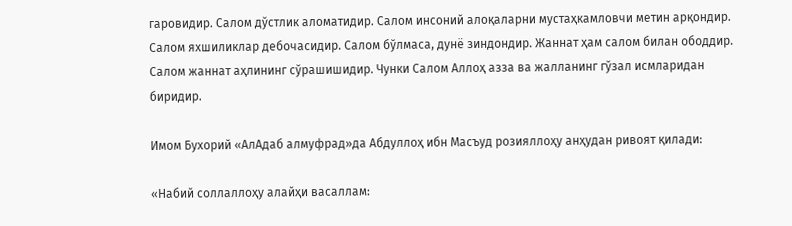гаровидир. Салом дўстлик аломатидир. Салом инсоний алоқаларни мустаҳкамловчи метин арқондир. Салом яхшиликлар дебочасидир. Салом бўлмаса, дунё зиндондир. Жаннат ҳам салом билан ободдир. Салом жаннат аҳлининг сўрашишидир. Чунки Салом Аллоҳ азза ва жалланинг гўзал исмларидан биридир.

Имом Бухорий «АлАдаб алмуфрад»да Абдуллоҳ ибн Масъуд розияллоҳу анҳудан ривоят қилади:

«Набий соллаллоҳу алайҳи васаллам: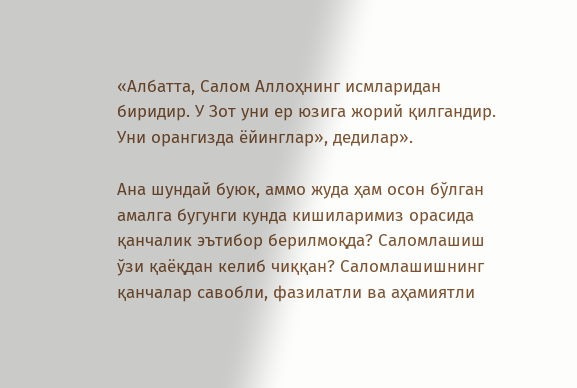«Албатта, Салом Аллоҳнинг исмларидан биридир. У Зот уни ер юзига жорий қилгандир. Уни орангизда ёйинглар», дедилар».

Ана шундай буюк, аммо жуда ҳам осон бўлган амалга бугунги кунда кишиларимиз орасида қанчалик эътибор берилмоқда? Саломлашиш ўзи қаёқдан келиб чиққан? Саломлашишнинг қанчалар савобли, фазилатли ва аҳамиятли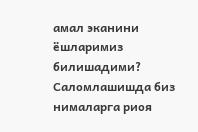амал эканини ёшларимиз билишадими? Саломлашишда биз нималарга риоя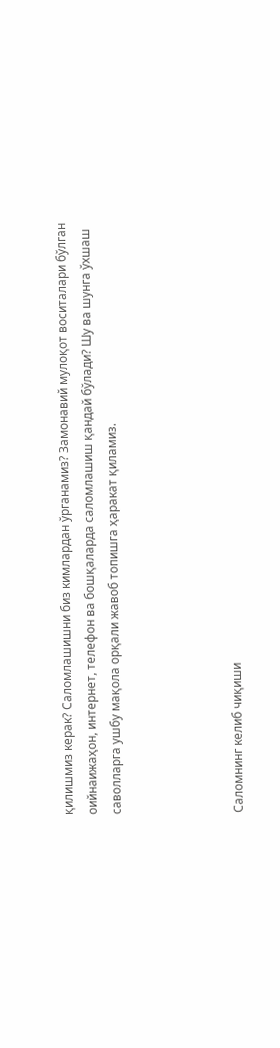қилишмиз керак? Саломлашишни биз кимлардан ўрганамиз? Замонавий мулоқот воситалари бўлган оийнаижаҳон, интернет, телефон ва бошқаларда саломлашиш қандай бўлади? Шу ва шунга ўхшаш саволларга ушбу мақола орқали жавоб топишга ҳаракат қиламиз.




Саломнинг келиб чиқиши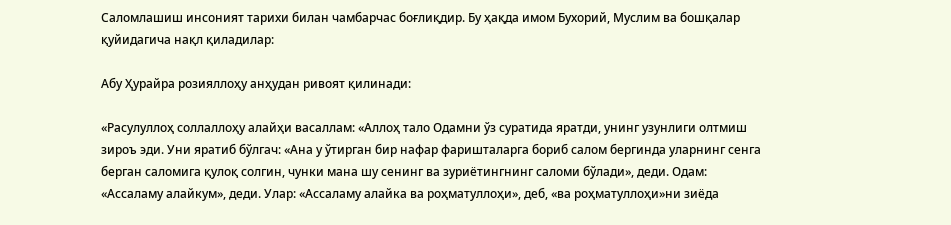Саломлашиш инсоният тарихи билан чамбарчас боғлиқдир. Бу ҳақда имом Бухорий, Муслим ва бошқалар қуйидагича нақл қиладилар:

Абу Ҳурайра розияллоҳу анҳудан ривоят қилинади:

«Расулуллоҳ соллаллоҳу алайҳи васаллам: «Аллоҳ тало Одамни ўз суратида яратди, унинг узунлиги олтмиш зироъ эди. Уни яратиб бўлгач: «Ана у ўтирган бир нафар фаришталарга бориб салом бергинда уларнинг сенга берган саломига қулоқ солгин, чунки мана шу сенинг ва зуриётингнинг саломи бўлади», деди. Одам: «Ассаламу алайкум», деди. Улар: «Ассаламу алайка ва роҳматуллоҳи», деб, «ва роҳматуллоҳи»ни зиёда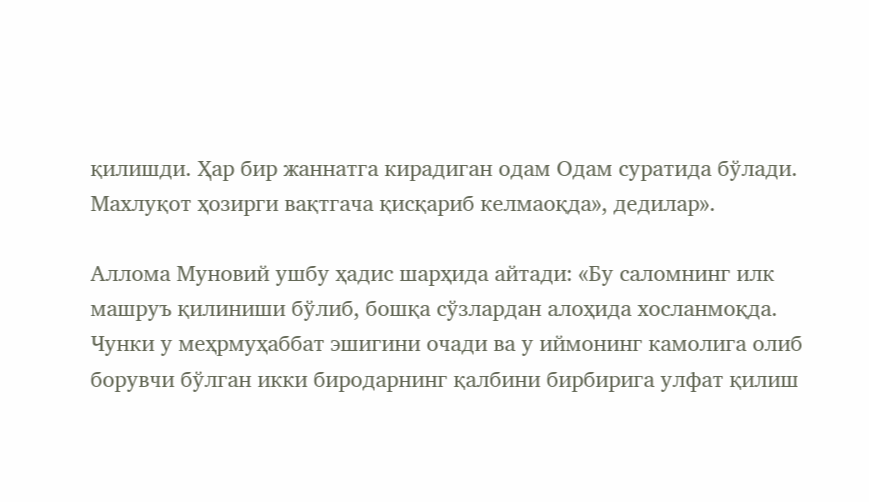қилишди. Ҳар бир жаннатга кирадиган одам Одам суратида бўлади. Махлуқот ҳозирги вақтгача қисқариб келмаоқда», дедилар».

Аллома Муновий ушбу ҳадис шарҳида айтади: «Бу саломнинг илк машруъ қилиниши бўлиб, бошқа сўзлардан алоҳида хосланмоқда. Чунки у меҳрмуҳаббат эшигини очади ва у иймонинг камолига олиб борувчи бўлган икки биродарнинг қалбини бирбирига улфат қилиш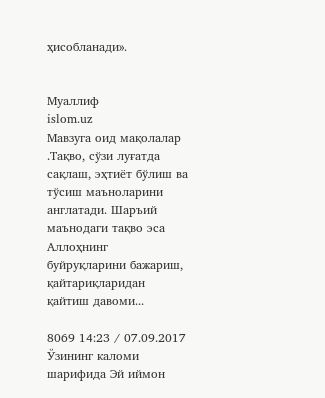ҳисобланади».


Муаллиф
islom.uz
Мавзуга оид мақолалар
.Тақво, сўзи луғатда сақлаш, эҳтиёт бўлиш ва тўсиш маъноларини англатади. Шаръий маънодаги тақво эса Аллоҳнинг буйруқларини бажариш, қайтариқларидан қайтиш давоми...

8069 14:23 / 07.09.2017
Ўзининг каломи шарифида Эй иймон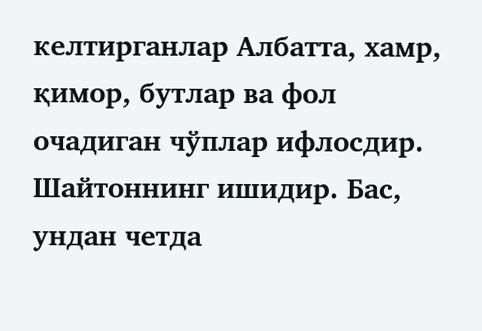келтирганлар Албатта, хамр, қимор, бутлар ва фол очадиган чўплар ифлосдир. Шайтоннинг ишидир. Бас, ундан четда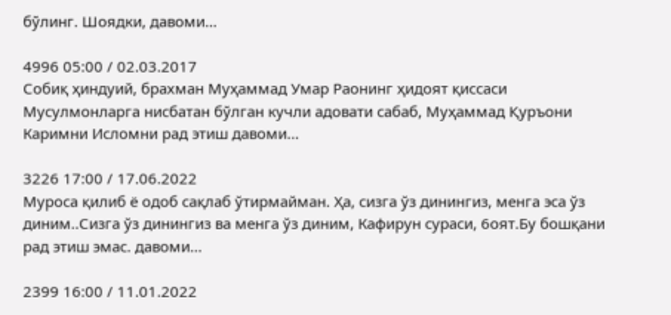бўлинг. Шоядки, давоми...

4996 05:00 / 02.03.2017
Собиқ ҳиндуий, брахман Муҳаммад Умар Раонинг ҳидоят қиссаси Мусулмонларга нисбатан бўлган кучли адовати сабаб, Муҳаммад Қуръони Каримни Исломни рад этиш давоми...

3226 17:00 / 17.06.2022
Муроса қилиб ё одоб сақлаб ўтирмайман. Ҳа, сизга ўз динингиз, менга эса ўз диним..Сизга ўз динингиз ва менга ўз диним, Кафирун сураси, 6оят.Бу бошқани рад этиш эмас. давоми...

2399 16:00 / 11.01.2022